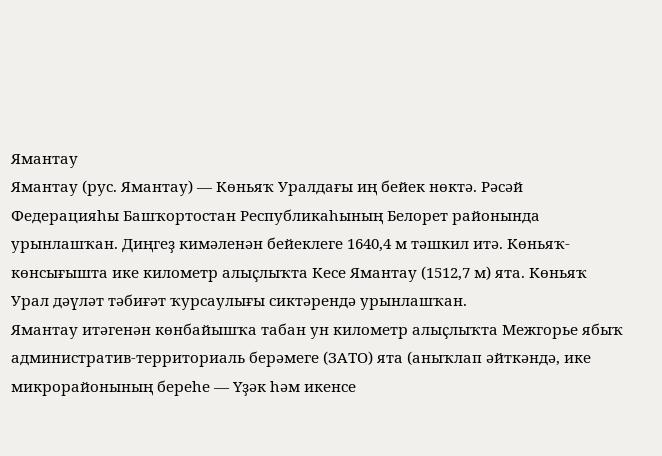Ямантау
Ямантау (рус. Ямантау) — Көньяҡ Уралдағы иң бейек нөктә. Рәсәй Федерацияһы Башҡортостан Республикаһының Белорет районында урынлашҡан. Диңгеҙ кимәленән бейеклеге 1640,4 м тәшкил итә. Көньяҡ-көнсығышта ике километр алыҫлыҡта Кесе Ямантау (1512,7 м) ята. Көньяҡ Урал дәүләт тәбиғәт ҡурсаулығы сиктәрендә урынлашҡан.
Ямантау итәгенән көнбайышҡа табан ун километр алыҫлыҡта Межгорье ябыҡ административ-территориаль берәмеге (ЗАТО) ята (аныҡлап әйткәндә, ике микрорайонының береһе — Үҙәк һәм икенсе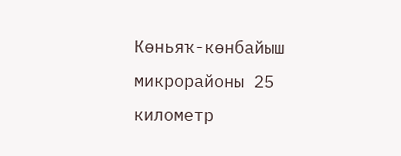Көньяҡ-көнбайыш микрорайоны 25 километр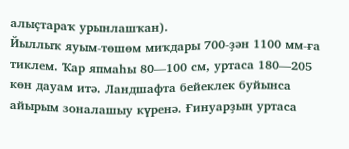алыҫтараҡ урынлашҡан).
Йыллыҡ яуым-төшөм миҡдары 700-ҙән 1100 мм-ға тиклем. Ҡар япмаһы 80—100 см, уртаса 180—205 көн дауам итә. Ландшафта бейеклек буйынса айырым зоналашыу күренә. Ғинуарҙың уртаса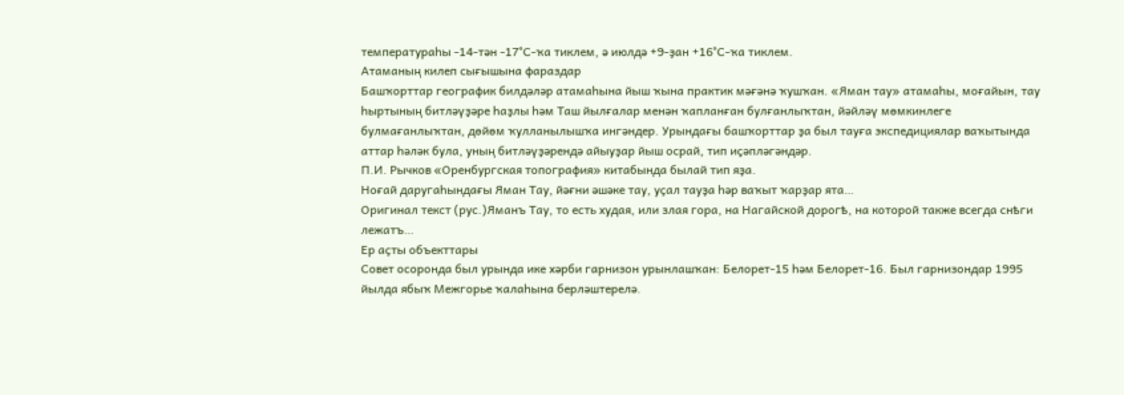температураһы -14-тән -17°С-ҡа тиклем, ә июлдә +9-ҙан +16°С-ҡа тиклем.
Атаманың килеп сығышына фараздар
Башҡорттар географик билдәләр атамаһына йыш ҡына практик мәғәнә ҡушҡан. «Яман тау» атамаһы, моғайын, тау һыртының битләүҙәре һаҙлы һәм Таш йылғалар менән ҡапланған булғанлыҡтан, йәйләү мөмкинлеге булмағанлыҡтан, дөйөм ҡулланылышҡа ингәндер. Урындағы башҡорттар ҙа был тауға экспедициялар ваҡытында аттар һәләк була, уның битләүҙәрендә айыуҙар йыш осрай, тип иҫәпләгәндәр.
П.И. Рычков «Оренбургская топография» китабында былай тип яҙа.
Ноғай даругаһындағы Яман Тау, йәғни әшәке тау, уҫал тауҙа һәр ваҡыт ҡарҙар ята…
Оригинал текст (рус.)Яманъ Тау, то есть худая, или злая гора, на Нагайской дорогѣ, на которой также всегда снѣги лежатъ…
Ер аҫты объекттары
Совет осоронда был урында ике хәрби гарнизон урынлашҡан: Белорет-15 һәм Белорет-16. Был гарнизондар 1995 йылда ябыҡ Межгорье ҡалаһына берләштерелә.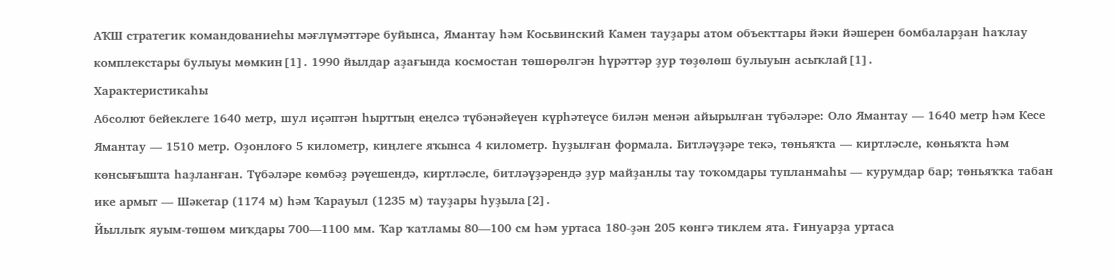АҠШ стратегик командованиеһы мәғлүмәттәре буйынса, Ямантау һәм Косьвинский Камен тауҙары атом объекттары йәки йәшерен бомбаларҙан һаҡлау комплекстары булыуы мөмкин[1]. 1990 йылдар аҙағында космостан төшөрөлгән һүрәттәр ҙур төҙөлөш булыуын асыҡлай[1].
Характеристикаһы
Абсолют бейеклеге 1640 метр, шул иҫәптән һырттың еңелсә түбәнәйеүен күрһәтеүсе билән менән айырылған түбәләре: Оло Ямантау — 1640 метр һәм Кесе Ямантау — 1510 метр. Оҙонлоғо 5 километр, киңлеге яҡынса 4 километр. Һуҙылған формала. Битләүҙәре текә, төньяҡта — киртләсле, көньяҡта һәм көнсығышта һаҙланған. Түбәләре көмбәҙ рәүешендә, киртләсле, битләүҙәрендә ҙур майҙанлы тау тоҡомдары тупланмаһы — курумдар бар; төньяҡҡа табан ике армыт — Шәкетар (1174 м) һәм Ҡарауыл (1235 м) тауҙары һуҙыла[2].
Йыллыҡ яуым-төшөм миҡдары 700—1100 мм. Ҡар ҡатламы 80—100 см һәм уртаса 180-ҙән 205 көнгә тиклем ята. Ғинуарҙа уртаса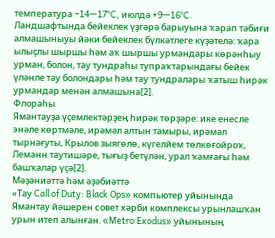температура −14—17°C, июлдә +9—16°C.
Ландшафтында бейеклек үҙгәрә барыуына ҡарап тәбиғи алмашыныуы йәки бейеклек бүлкәтлеге күҙәтелә: ҡара ылыҫлы шыршы һәм аҡ шыршы урмандары көрәнһыу урман, болон, тау тундраһы тупраҡтарындағы бейек үләнле тау болондары һәм тау тундралары ҡатыш һирәк урмандар менән алмашына[2].
Флораһы
Ямантауҙа үҫемлектәрҙең һирәк төрҙәре: ике енесле энәле көртмәле, ирәмәл алтын тамыры, ирәмәл тырнағуты, Крылов зыягөлө, күгелйем төлкөғойроҡ, Леманн таутишәре, тығыҙ бетүлән, урал ҡамғағы һәм башҡалар үҫә[2].
Мәҙәниәттә һәм әҙәбиәттә
«Тау Call of Duty: Black Ops» компьютер уйынында Ямантау йәшерен совет хәрби комплексы урынлашҡан урын итеп алынған. «Metro Exodus» уйынының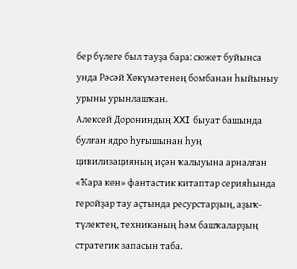бер бүлеге был тауҙа бара: сюжет буйынса унда Рәсәй Хөкүмәтенең бомбанан һыйыныу урыны урынлашҡан.
Алексей Дорониндың XXI быуат башында булған ядро һуғышынан һуң цивилизацияның иҫән ҡалыуына арналған «Ҡара көн» фантастик китаптар серияһында геройҙар тау аҫтында ресурстарҙың, аҙыҡ-түлектең, техниканың һәм башҡаларҙың стратегик запасын таба.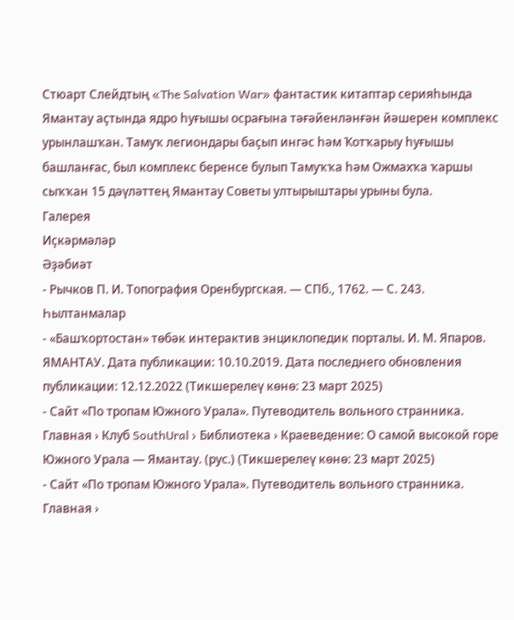Стюарт Слейдтың «The Salvation War» фантастик китаптар серияһында Ямантау аҫтында ядро һуғышы осрағына тәғәйенләнғән йәшерен комплекс урынлашҡан. Тамуҡ легиондары баҫып ингәс һәм Ҡотҡарыу һуғышы башланғас, был комплекс беренсе булып Тамуҡҡа һәм Ожмахҡа ҡаршы сыҡҡан 15 дәүләттең Ямантау Советы ултырыштары урыны була.
Галерея
Иҫкәрмәләр
Әҙәбиәт
- Рычков П. И. Топография Оренбургская. — СПб., 1762. — С. 243.
Һылтанмалар
- «Башҡортостан» төбәк интерактив энциклопедик порталы. И. М. Япаров. ЯМАНТАУ. Дата публикации: 10.10.2019. Дата последнего обновления публикации: 12.12.2022 (Тикшерелеү көнө: 23 март 2025)
- Сайт «По тропам Южного Урала». Путеводитель вольного странника. Главная › Клуб SouthUral › Библиотека › Краеведение: О самой высокой горе Южного Урала — Ямантау. (рус.) (Тикшерелеү көнө: 23 март 2025)
- Сайт «По тропам Южного Урала». Путеводитель вольного странника. Главная ›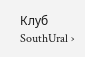Клуб SouthUral ›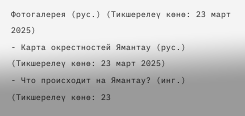Фотогалерея (рус.) (Тикшерелеү көнө: 23 март 2025)
- Карта окрестностей Ямантау (рус.) (Тикшерелеү көнө: 23 март 2025)
- Что происходит на Ямантау? (инг.) (Тикшерелеү көнө: 23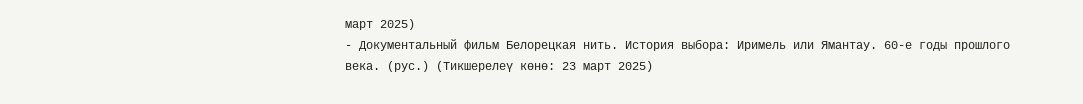март 2025)
- Документальный фильм Белорецкая нить. История выбора: Иримель или Ямантау. 60-е годы прошлого века. (рус.) (Тикшерелеү көнө: 23 март 2025)